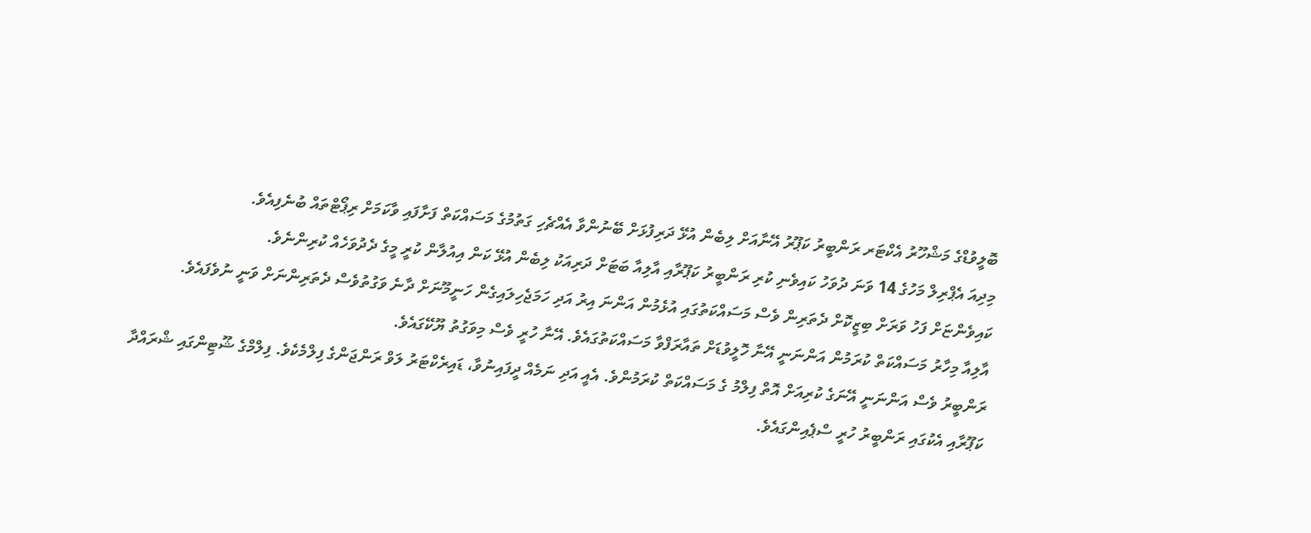ބޮލީވުޑްގެ މަޝްހޫރު އެކްޓަރ ރަންބީރު ކަޕޫރު އޭނާއަށް ލިބެން އުޅޭ ދަރިފުޅަށް ބޭނުންވާ އެއްޗެހި ގަތުމުގެ މަސައްކަތް ފަށާފައި ވާކަމަށް ރިޕޯޓްތައް ބުނެފިއެވެ.
މިދިއަ އެޕްރިލް މަހުގެ 14 ވަނަ ދުވަހު ކައިވެނި ކުރި ރަންބީރު ކަޕޫރާއި އާލިއާ ބަޓަށް ދަރިއަކު ލިބެން އުޅޭ ކަން އިއުލާން ކުރީ މީގެ ދެދުވަހެއް ކުރިންނެވެ.
ކައިވެންޏަށް ފަހު ވަރަށް ބިޒީކޮށް ދެތަރިން ވެސް މަސައްކަތުގައި އުޅެމުން އަންނަ އިރު އަދި ހަމަޖެހިލައިގެން ހަނީމޫނަށް ދާނެ ވަގުތުވެސް ދެތަރިންނަށް ވަނީ ނުވެފައެވެ.
އާލިއާ މިހާރު މަސައްކަތް ކުރަމުން އަންނަނީ އޭނާ ހޮލީވުޑަށް ތައާރަފްވާ މަސައްކަތުގައެވެ. އޭނާ ހުރީ ވެސް މިވަގުތު ޔޫކޭގައެވެ.
ރަންބީރު ވެސް އަންނަނީ އޭނަގެ ކުރިއަށް އޮތް ފިލްމު ގެ މަސައްކަތް ކުރަމުންވެ. އެއީ އަދި ނަމެއް ދީފައިނުވާ، ޑައިރެކްޓަރު ލަވް ރަންޖަންގެ ފިލްމެކެވެ. ފިލްމްގެ ޝޫޓިންގައި ޝްރައްދާ ކަޕޫރާއި އެކުގައި ރަންބީރު ހުރީ ސްޕެއިންގައެވެ.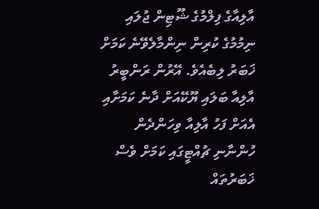އާލިއާގެ ފިލްމުގެ ޝޫޓިން ޖުލައި ނިމުމުގެ ކުރިން ނިންމާލެވޭނެ ކަމަށް ޚަބަރު ލިބެއެވެ. އޭރުން ރަންބީރު އާލިއާ ބަލައި ޔޫކޭއަށް ދާނެ ކަމަށާއި އެއަށް ފަހު އާލިއާ ވިހަންދެން ހުންނާނި ޗުއްޓީގައި ކަމަށް ވެސް ޚަބަރުތައް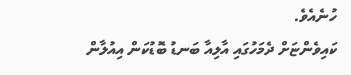ހުނެއެވެ.
ކައިވެންޏަށް ދެމަހުގައި އާލިއާ ބަނޑު ބޮޑުކަން އިއުލާން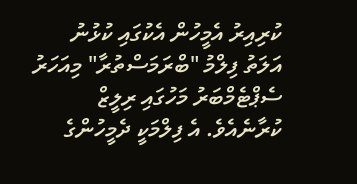ކުރިއިރު އެމީހުން އެކުގައި ކުޅުނު އަލަތު ފިލްމު "ބްރަމަސްތުރާ" މިއަހަރު ސެޕްޓެމްބަރު މަހުގައި ރިލީޒް ކުރާނެއެވެ. އެ ފިލްމަކީ ދެމީހުންގެ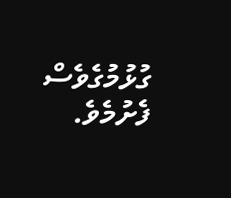ގުޅުމުގެވެސް ފެށުމެވެ.